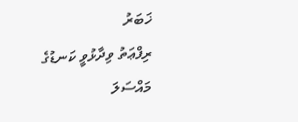ޚަބަރު
ރިފްޢަތު ވިދާޅުވީ ކަނޑުގެ މައްސަލަ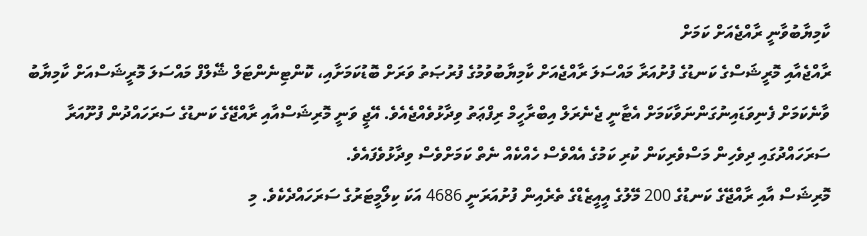ކާމިޔާބުވާނީ ރާއްޖެއަށް ކަމަށް
ރާއްޖެއާއި މޮރީޝަސްގެ ކަނޑުގެ ފުށުއަރާ މައްސަލަ ރާއްޖެއަށް ކާމިޔާބުވުމުގެ ފުރުޞަތު ވަރަށް ބޮޑުކަމަށާއި، ކޮންޓިނެންޓަލް ޝޭލްފް މައްސަލަ މޮރީޝަސްއަށް ކާމިޔާބު ވާނެކަމަށް ފެނިވަޑައިނުގަންނަވާކަމަށް އެޓާނީ ޖެނެރަލް އިބްރާހީމް ރިފްޢަތު ވިދާޅުވެއްޖެއެވެ. އޭޖީ ވަނީ މޮރިޝަސްއާއި ރާއްޖޭގެ ކަނޑުގެ ސަރަހައްދުން ފުށޫއަރާ ސަރަހައްދުގައި ދިވެހިން މަސްވެރިކަން ކުރި ކަމުގެ އެއްވެސް ހެއްކެއް ނެތް ކަމަށްވެސް ވިދާޅުވެފައެވެ.
މޮރިޝަސް އާއި ރާއްޖޭގެ ކަނޑުގެ 200 މޭލުގެ އީއީޒެޑްގެ ތެރެއިން ފުށުއަރަނީ 4686 އަކަ ކިލޯމީޓަރުގެ ސަރަހައްދެކެވެ. މި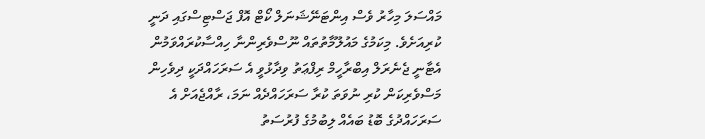މައްސަލަ މިހާރު ވެސް އިންޓަނޭޝަނަލް ކޯޓް އޮފް ޖަސްޓިސްގައި ދަނީ ކުރިއަށެވެ. މިކަމުގެ މައުލޫމާތުތައް ނޫސްވެރިންނާ ހިއްސާކުރައްވަމުން އެޓާނީ ޖެނެރަލް އިބްރާހީމް ރިފްޢަތު ވިދާޅުވީ އެ ސަރަހައްދަކީ ދިވެހިން މަސްވެރިކަން ކުރި ނުވަތަ ކުރާ ސަރަހައްދެއް ނަމަ، ރާއްޖެއަށް އެ ސަރަހައްދުގެ ބޮޑު ބައެއް ލިބުމުގެ ފުރުސަތު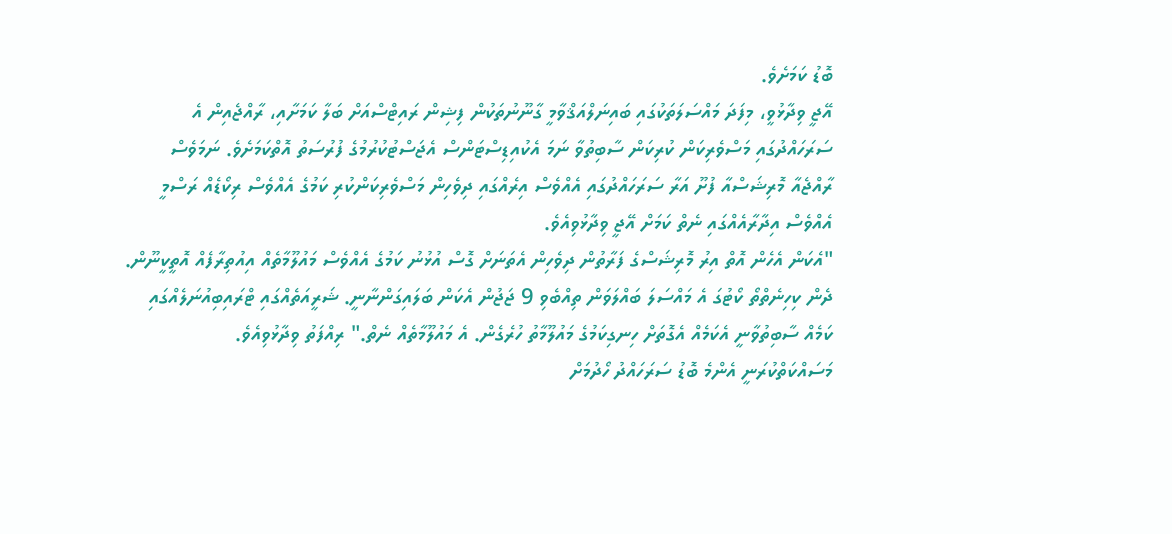ބޮޑު ކަމަށެވެ.
އޭޖީ ވިދާޅުވީ، މިފަދަ މައްސަލަތަކުގައި ބައިނަލްއަޤްވާމީ ގާނޫނުތަކުން ފިޝިން ރައިޓްސްއަށް ބަލާ ކަމަށާއި، ރާއްޖެއިން އެ ސަރަހައްދުގައި މަސްވެރިކަން ކުރިކަން ސާބިތުވާ ނަމަ އެކުއިޑިސްޓަންސް އެޖަސްޓުކުރުމުގެ ފުރުސަތު އޮތްކަމަށެވެ. ނަމަވެސް ރާއްޖެއާ މޮރިޝަސްއާ ފުށޫ އަރާ ސަރަހައްދުގައި އެއްވެސް އިރެއްގައި ދިވެހިން މަސްވެރިކަންކުރި ކަމުގެ އެއްވެސް ރިކޯޑެއް ރަސްމީ އެއްވެސް އިދާރާއެއްގައި ނެތް ކަމަށް އޭޖީ ވިދާޅުވިއެވެ.
"އެކަން އެހެން އޮތް އިރު މޮރިޝަސްގެ ފަރާތުން ދިވެހިން އެތަނަށް ގޮސް އުޅުނު ކަމުގެ އެއްވެސް މައުލޫމާތެއް އިއުތިރާފެއް އޮތީކީނޫން. ދެން ކިހިނެތްތޯ ކޯޓުގަ އެ މައްސަލަ ބައްލަވަން ތިއްބެވި 9 ޖަޖުން އެކަން ބަލައިގަންނާނީ. ޝަރީއަތެއްގައި ޓްރައިބިއުނަލެއްގައި ކަމެއް ސާބިތުވާނީ އެކަމެއް އެގޮތަށް ހިނގިކަމުގެ މައުލޫމާތު ހުރެގެން. އެ މައުލޫމާތެއް ނެތް." ރިއްފަތު ވިދާޅުވިއެވެ.
މަސައްކަތްކުރަނީ އެންމެ ބޮޑު ސަރަހައްދު ހޯދުމަށް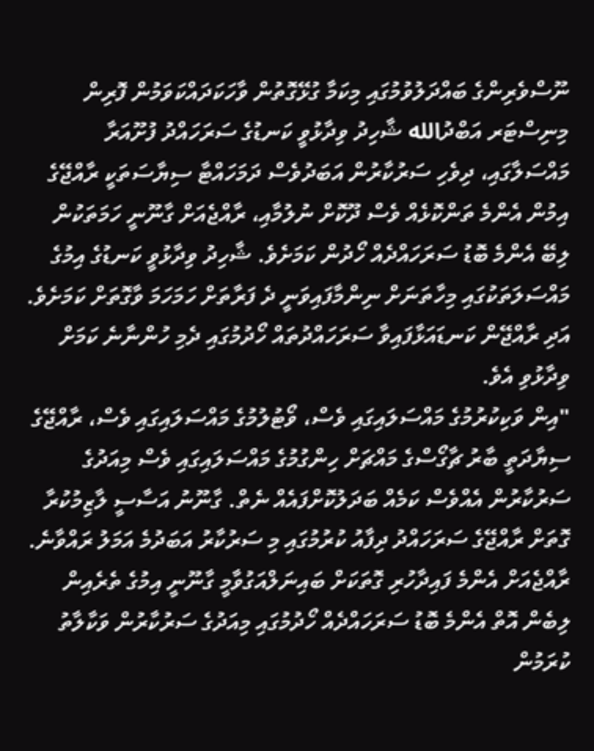ނޫސްވެރިންގެ ބައްދަލުވުމުގައި މިކަމާ ގުޅޭގޮތުން ވާހަކަދައްކަވަމުން ފޮރިން މިނިސްޓަރ އަބްދުالله ޝާހިދު ވިދާޅުވީ ކަނޑުގެ ސަރަހައްދު ފުށޫއަރާ މައްސަލާގައި، ދިވެހި ސަރުކާރުން އަބަދުވެސް ދަމަހައްޓާ ސިޔާސަތަކީ ރާއްޖޭގެ އިމުން އެންމެ ތަންކޮޅެއް ވެސް ދޫކޮށް ނުލުމާއި، ރާއްޖެއަށް ގާނޫނީ ހަމަތަކުން ލިބޭ އެންމެ ބޮޑު ސަރަހައްދެއް ހޯދުން ކަމަށެވެ. ޝާހިދު ވިދާޅުވީ ކަނޑުގެ އިމުގެ މައްސަލަތަކުގައި މިހާތަނަށް ނިންމާފައިވަނީ ދެ ފަރާތަށް ހަމަހަމަ ވާގޮތަށް ކަމަށެވެ. އަދި ރާއްޖޭން ކަނޑައަޅާފައިވާ ސަރަހައްދުތައް ހޯދުމުގައި ދެމި ހުންނާނެ ކަމަށް ވިދާޅުވި އެވެ.
"އިން ވަކިކުރުމުގެ މައްސަލައިގައި ވެސް، ވޯޓުލުމުގެ މައްސަލައިގައި ވެސް، ރާއްޖޭގެ ސިޔާދަތީ ބާރު ޗާގޯސްގެ މައްޗަށް ހިންގުމުގެ މައްސަލައިގައި ވެސް މިއަދުގެ ސަރުކާރުން އެއްވެސް ކަމެއް ބަދަލުކޮށްފައެއް ނެތް. ގާނޫނު އަސާސީ ލާޒިމުކުރާ ގޮތަށް ރާއްޖޭގެ ސަރަހައްދު ދިފާއު ކުރުމުގައި މި ސަރުކާރު އަބަދުމެ އަމަލު ރައްވާނެ. ރާއްޖެއަށް އެންމެ ފައިދާހުރި ގޮތަކަށް ބައިނަލްއަގުވާމީ ގާނޫނީ އިމުގެ ތެރެއިން ލިބެން އޮތް އެންމެ ބޮޑު ސަރަހައްދެއް ހޯދުމުގައި މިއަދުގެ ސަރުކާރުން ވަކާލާތު ކުރަމުން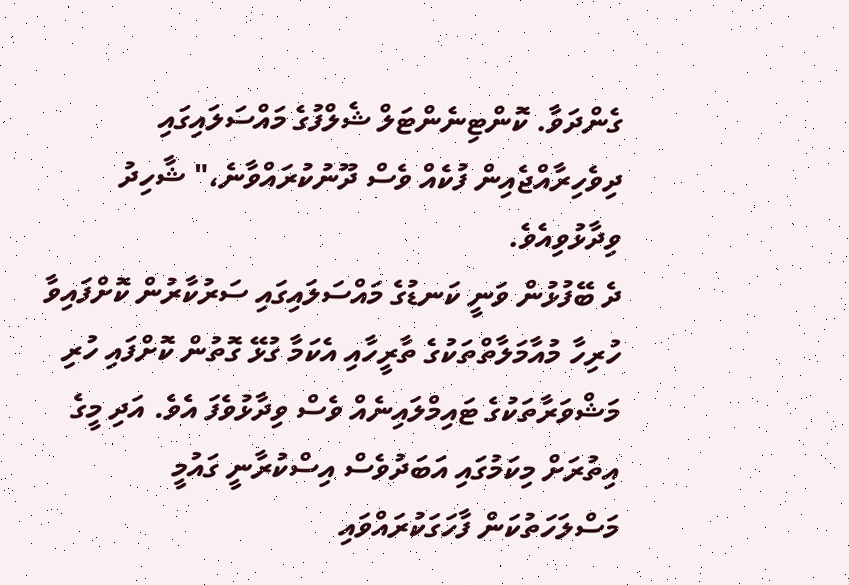ގެންދަވާ. ކޮންޓިނެންޓަލް ޝެލްފުގެ މައްސަލައިގައި ދިވެހިރާއްޖެއިން ފުކެއް ވެސް ދޫނުކުރައްވާނެ،" ޝާހިދު ވިދާޅުވިއެވެ.
ދެ ބޭފުޅުން ވަނީ ކަނޑުގެ މައްސަލައިގައި ސަރުކާރުން ކޮށްފައިވާ ހުރިހާ މުއާމަލާތްތަކުގެ ތާރީހާއި އެކަމާ ގުޅޭ ގޮތުން ކޮށްފައި ހުރި މަޝްވަރާތަކުގެ ޓައިމްލައިނެއް ވެސް ވިދާޅުވެފަ އެވެ. އަދި މީގެ އިތުރަށް މިކަމުގައި އަބަދުވެސް އިސްކުރާނީ ގައުމީ މަސްލަހަތުކަން ފާހަގަކުރައްވައި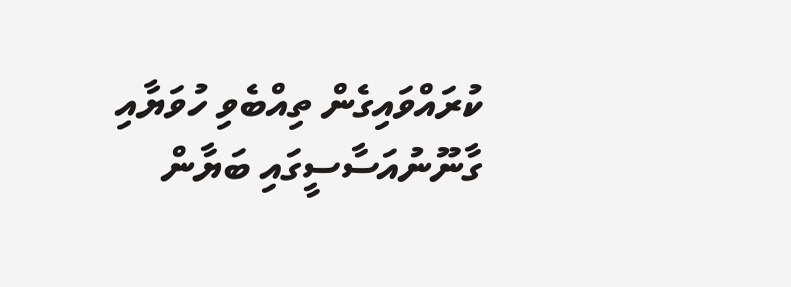ކުރައްވައިގެން ތިއްބެވި ހުވަޔާއި ގާނޫނުއަސާސީގައި ބަޔާން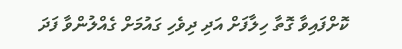ކޮށްފައިވާ ގޮތާ ހިލާފަށް އަދި ދިވެހި ގައުމަށް ގެއްލުންވާ ފަދަ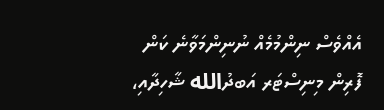އެއްވެސް ނިންމުމެއް ނުނިންމަވާނެ ކަން ފޮރިން މިނިސްޓަރ އަބދުالله ޝާހިދާއި،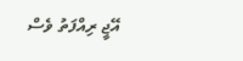އޭޖީ ރިއްފަތު ވެސް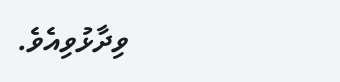ވިދާޅުވިއެވެ.